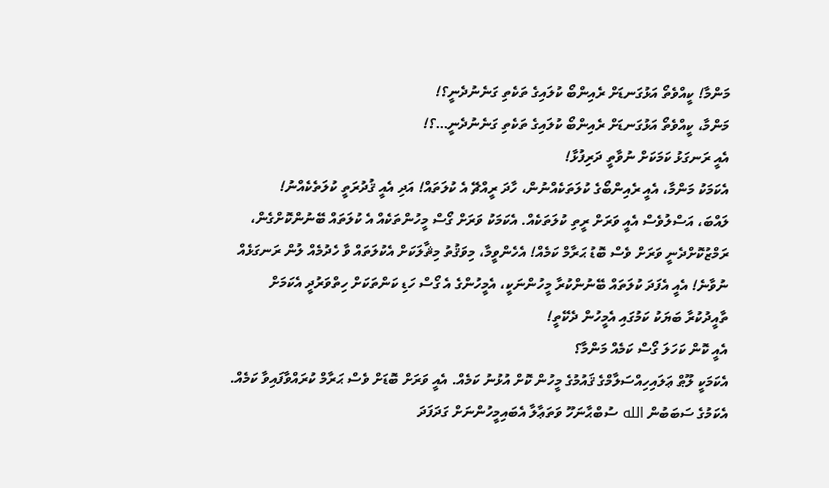މަންމާ! ކީއްވެތޯ އަޅުގަނޑަށް ރެއިންބޯ ކުލައިގެ ތަކެތި ގަނެނުދެނީ؟!
މަންމާ، ކީއްވެތޯ އަޅުގަނޑަށް ރެއިންބޯ ކުލައިގެ ތަކެތި ގަނެނުދެނީ…؟!
އެއީ ރަނގަޅު ކަމަކަށް ނުވާތީ ދަރިފުޅާ!
އެކަމަކު މަންމާ، އެއީ ރެއިންބޯގެ ކުލަތަކެއްނުން، ހާދަ ރީއްޗޭ އެ ކުލަތައް! އަދި އެއީ ޤުދުރަތީ ކުލަތެކެއްނު!
ލައްބަ، އަސްލުވެސް އެއީ ވަރަށް ރީތި ކުލަތަކެއް. އެކަމަކު ވަރަށް ގޯސް މީހުންތަކެއް އެ ކުލަތައް ބޭނުންކޮށްގެން، ރަމްޒުކޮށްދެނީ ވަރަށް ވެސް ބޮޑު ޙަރާމް ކަމެއް! އެހެންވީމާ، މިވަޤުތު މިޘާލަކަށް އެކުލަތައް ވާ ހެދުމެއް ލުން ރަނގަޅެއް ނުވާނެ! އެއީ އެފަދަ ކުލަތައް ބޭނުންކުރާ މީހުންނަކީ، އެމީހުންގެ އެ ގޯސް ހަޑި ކަންތަކަށް ހިތްވަރުދީ އެކަމަށް ތާއީދުކުރާ ބަޔަކު ކަމުގައި އެމީހުން ދެކޭތީ!
އެއީ ކޮން ކަހަލަ ގޯސް ކަމެއް މަންމާ؟
އެކަމަކީ ލޫޠް ޢަލައިހިއްސަލާމްގެ ޤައުމުގެ މީހުން ކޮށް އުޅުނު ކަމެއް. އެއީ ވަރަށް ބޮޑަށް ވެސް ޙަރާމް ކުރައްވާފައިވާ ކަމެއް. އެކަމުގެ ސަބަބުން الله ސުބްޙާނަހޫ ވަތަޢާލާ އެބައިމީހުންނަށް ގަދަފަދަ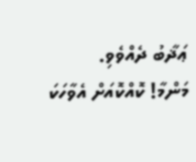ޢަޛާބު ދެއްވެވި.
މަންމާ! ކޮއްކޮއަށް އެވާހަކަ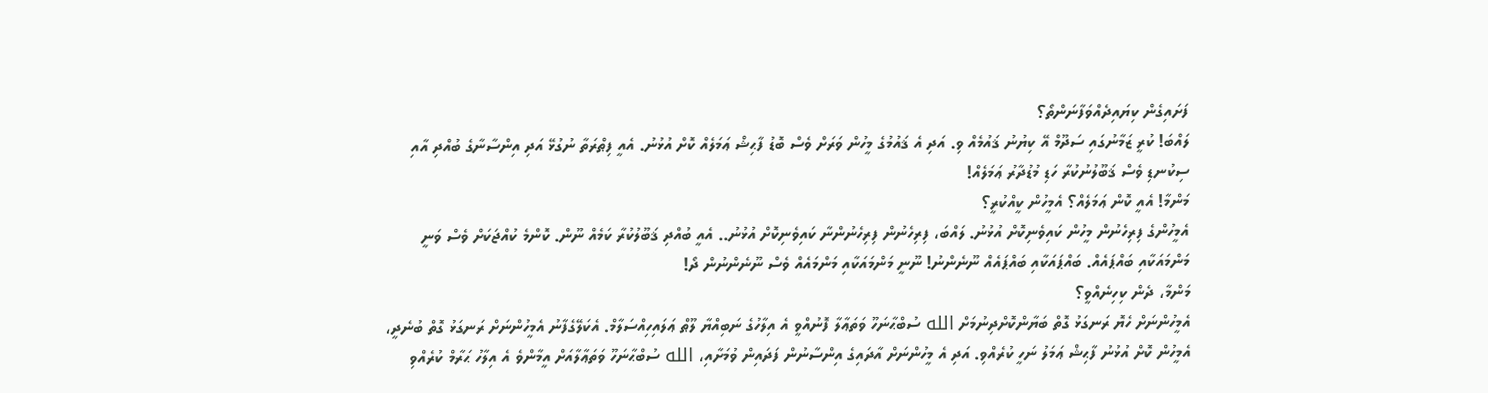ފަށައިގެން ކިޔައިދެއްވަފާނަންތޯ؟
ލައްބަ! ކުރީ ޒަމާނުގައި ސަދޫމް އޭ ކިޔުނު ޤައުމެއް ވި. އަދި އެ ޤައުމުގެ މީހުން ވަރަށް ވެސް ބޮޑު ފާޙިޝް ޢަމަލެއް ކޮށް އުޅުނު. އެއީ ފިޠްރަތާ ނުގުޅޭ އަދި އިންސާނާގެ ބުއްދި އާއި ސިކުނޑި ވެސް ޤަބޫލުނުކުރާ ހަޑި މުޑުދާރު ޢަމަލެއް!
މަންމާ! އެއީ ކޮން ޢަމަލެއް؟ އެމީހުން ކީއްކުރީ؟
އެމީހުންގެ ފިރިހެނުން މީހުން ކައިވެނިކޮށް އުޅުނު. ލައްބަ، ފިރިހެނުން ފިރިހެނުންނާ ކައިވެނިކޮށް އުޅުނު.. އެއީ ބުއްދި ޤަބޫލުކުރާ ކަމެއް ނޫން. ކޮންމެ ކުއްޖަކަށް ވެސް ވަނީ މަންމައަކާއި ބައްޕައެއް. ބައްޕައަކާއި ބައްޕައެއް ނޫނެންނު! ނޫނީ މަންމައަކާއި މަންމައެއް ވެސް ނޫނެންނުން ދޯ!
މަންމާ، ދެން ކިހިނެއްވީ؟
އެމީހުންނަށް ހެޔޮ ރަނގަޅު ގޮތް ބަޔާންކޮށްދިނުމަށް الله ސުބްޙާނަހޫ ވަތަޢާލާ ފޮނުއްވީ އެ އިލާހުގެ ނަބިއްޔާ ލޫޠް ޢަލައިހިއްސަލާމް. އެކަލޭގެފާނު އެމީހުންނަށް ރަނގަޅު ގޮތް ބުނެދީ، އެމީހުން ކޮށް އުޅުނު ފާޙިޝް ޢަމަލު ނަހީ ކުރެއްވި. އަދި އެ މީހުންނަށް އާދައިގެ އިންސާނުން ފަދައިން ވުމަށާއި، الله ސުބްޙާނަހޫ ވަތަޢާލާއަށް އީމާންވެ އެ އިލާހު ޙަރާމް ކުރެއްވި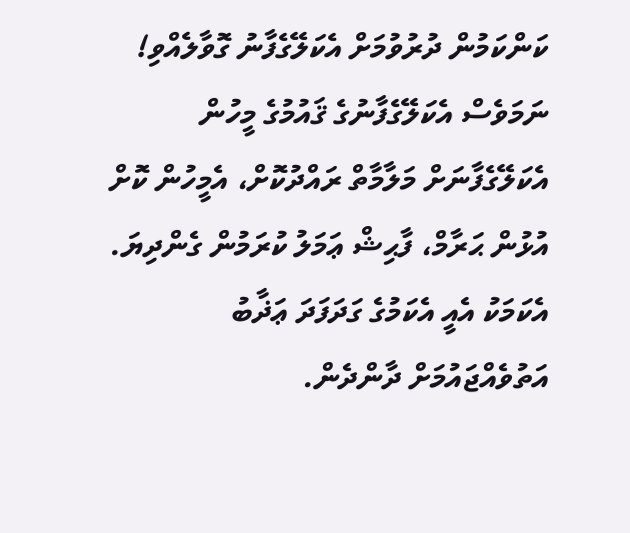ކަންކަމުން ދުރުވުމަށް އެކަލޭގެފާނު ގޮވާލެއްވި! ނަމަވެސް އެކަލޭގެފާނުގެ ޤައުމުގެ މީހުން އެކަލޭގެފާނަށް މަލާމާތް ރައްދުކޮށް، އެމީހުން ކޮށް އުޅުން ޙަރާމް، ފާޙިޝް ޢަމަލު ކުރަމުން ގެންދިޔަ. އެކަމަކު އެއީ އެކަމުގެ ގަދަފަދަ ޢަޛާބު އަތުވެއްޖައުމަށް ދާންދެން.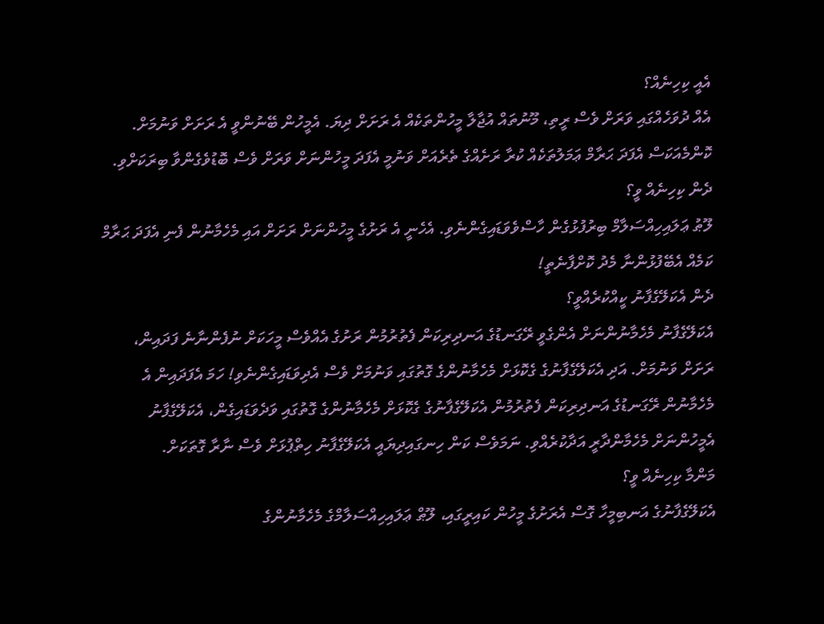އެއީ ކިހިނެއް؟
އެއް ދުވަހެއްގައި ވަރަށް ވެސް ރީތި، މޫނުތައް އުޖާލާ މީހުންތަކެއް އެ ރަށަށް ދިޔަ. އެމީހުން ބޭނުންވީ އެ ރަށަށް ވަނުމަށް. ކޮންމެއަކަސް އެފަދަ ޙަރާމް ޢަމަލުތަކެއް ކުރާ ރަށެއްގެ ތެރެއަށް ވަނުމީ އެފަދަ މީހުންނަށް ވަރަށް ވެސް ބޮޑުވެގެންވާ ބިރަކަށްވި.
ދެން ކިހިނެއް ވީ؟
ލޫޠު ޢަލައިހިއްސަލާމް ބިރުފުޅުގެން ހާސްވެވަޑައިގެންނެވި. އެހެނީ އެ ރަށުގެ މީހުންނަށް ރަށަށް އައި މެހެމާނުން ފެނި އެފަދަ ޙަރާމް ކަމެއް އެބޭފުޅުންނާ މެދު ކޮށްފާނެތީ!
ދެން އެކަލޭގެފާނު ކީއްކުރެއްވީ؟
އެކަލޭގެފާނު މެހެމާނުންނަށް އެންގެވީ ރޭގަނޑުގެ އަނދިރިކަން ފެތުރުމުން ރަށުގެ އެއްވެސް މީހަކަށް ނުފެންނާނެ ފަދައިން، ރަށަށް ވަނުމަށް. އަދި އެކަލޭގެފާނުގެ ގެކޮޅަށް މެހެމާނުންގެ ގޮތުގައި ވަނުމަށް ވެސް އެދިވަޑައިގެންނެވި! ހަމަ އެފަދައިން އެ މެހެމާނުން ރޭގަނޑުގެ އަނދިރިކަން ފެތުރުމުން އެކަލޭގެފާނުގެ ގެކޮޅަށް މެހެމާނުންގެ ގޮތުގައި ވަދެވަޑައިގެން، އެކަލޭގެފާނު އެމީހުންނަށް މެހެމާންދާރީ އަދާކުރެއްވި. ނަމަވެސް ކަން ހިނގައިދިޔައީ އެކަލޭގެފާނު ހިތްޕުޅަށް ވެސް ނާރާ ގޮތަކަށް.
މަންމާ ކިހިނެއް ވީ؟
އެކަލޭގެފާނުގެ އަނބިމީހާ ގޮސް އެރަށުގެ މީހުން ކައިރީގައި، ލޫޠް ޢަލައިހިއްސަލާމްގެ މެހެމާނުންގެ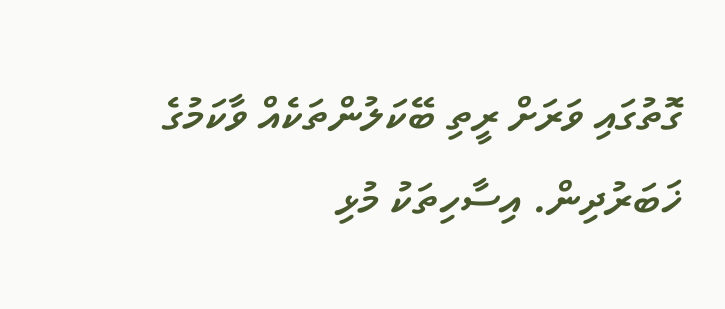ގޮތުގައި ވަރަށް ރީތި ބޭކަލުންތަކެއް ވާކަމުގެ ޚަބަރުދިން. އިސާހިތަކު މުޅި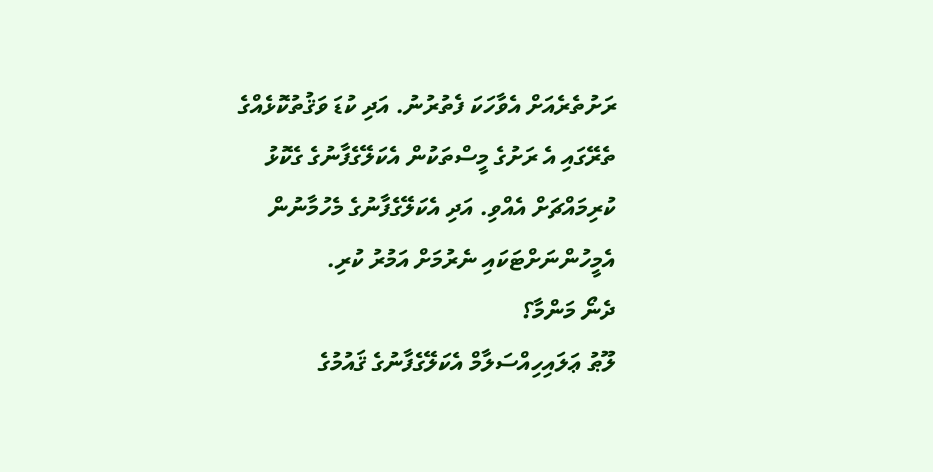ރަށުތެރެއަށް އެވާހަކަ ފެތުރުނު. އަދި ކުޑަ ވަޤުތުކޮޅެއްގެ ތެރޭގައި އެ ރަށުގެ މީސްތަކުން އެކަލޭގެފާނުގެ ގެކޮޅު ކުރިމައްޗަށް އެއްވި. އަދި އެކަލޭގެފާނުގެ މެހުމާނުން އެމީހުންނަށްޓަކައި ނެރުމަށް އަމުރު ކުރި.
ދެނޯ މަންމާ؟
ލޫޠު ޢަލައިހިއްސަލާމް އެކަލޭގެފާނުގެ ޤައުމުގެ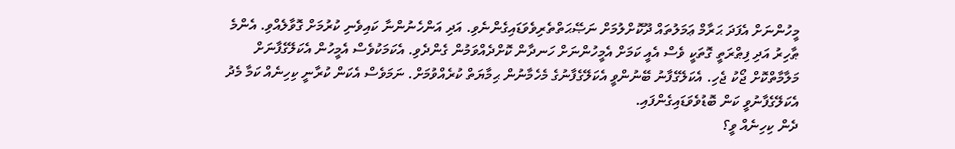މީހުންނަށް އެފަދަ ޙަރާމް ޢަމަލުތައް ދޫކޮށްލުމަށް ނަޞޭޙަތްތެރިވެވަޑައިގެންނެވި. އަދި އަންހެނުންނާ ކައިވެނި ކުރުމަށް ގޮވާލެއްވި. އެންމެ ޠާހިރު އަދި ފިޠްރަތީ ގޮތަކީ ވެސް އެއީ ކަމަށް އެމީހުންނަށް ހަނދާން ކޮށްދެއްވަމުން ގެންދެވި. އެކަމަކުވެސް އެމީހުން އެކަލޭގެފާނަށް މަލާމާތްކޮށް ޖޯކު ޖެހި. އެކަލޭގެފާނު ބޭނުންވީ އެކަލޭގެފާނުގެ މެހެމާނުން ޙިމާޔަތް ކުރެއްވުމަށް. ނަމަވެސް އެކަން ކުރާނީ ކިހިނެއް ކަމާ މެދު އެކަލޭގެފާނުވީ ކަން ބޮޑުވެވަޑައިގެންފައި.
ދެން ކިހިނެއް ވީ؟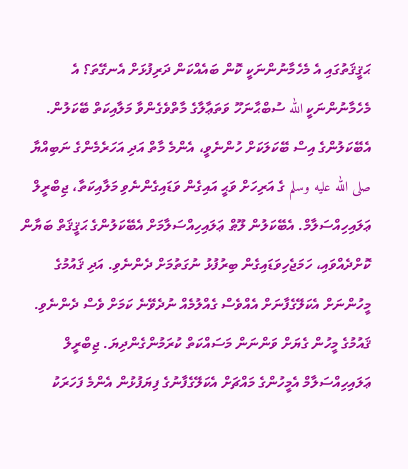ޙަޤީޤަތުގައި އެ މެހެމާނުންނަކީ ކޮން ބައެއްކަން ދަރިފުޅަށް އެނގޭތަ؟ އެ މެހެމާނުންނަކީ الله ސުބްޙާނަހޫ ވަތަޢާލާގެ މާތްވެގެންވާ މަލާއިކަތް ބޭކަލުން. އެބޭކަލުންގެ އިސް ބޭކަލަކަށް ހުންނެވީ، އެންމެ މާތް އަދި އަހަރެމެންގެ ނަބިއްޔާ صلى الله عليه وسلم ގެ އަރިހަށް ވަޙީ އައިގެން ވަޑައިގެންނެވި މަލާއިކަތާ، ޖިބްރީލް ޢަލައިހިއްސަލާމް. އެބޭކަލުން ލޫޠް ޢަލައިހިއްސަލާމަށް އެބޭކަލުންގެ ޙަޤީޤަތް ބަޔާން ކޮށްދެއްވައި، ހަމަޖެހިވަޑައިގެން ބިރުފުޅު ނުގަތުމަށް ދެންނެވި. އަދި ޤައުމުގެ މީހުންނަށް އެކަލޭގެފާނަށް އެއްވެސް ގެއްލުމެއް ނުދެވޭނެ ކަމަށް ވެސް ދެންނެވި. ޤައުމުގެ މީހުން ގެޔަށް ވަންނަން މަސައްކަތް ކުރަމުންގެންދިޔަ. ޖިބްރީލް ޢަލައިހިއްސަލާމް އެމީހުންގެ މައްޗަށް އެކަލޭގެފާނުގެ ފިޔަފުޅުން އެންމެ ފަހަރަކު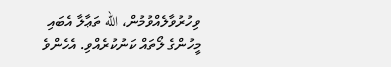ވިހުރުވާލެއްވުމުން، الله ތަޢާލާ އެބައި މީހުންގެ ލޯތައް ކަނުކުރެއްވި. އެހެންވެ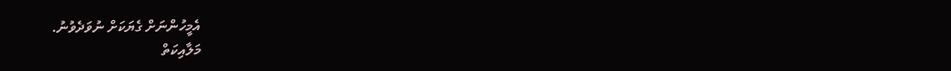އެމީހުންނަށް ގެޔަކަށް ނުވަދެވުނު.
މަލާއިކަތް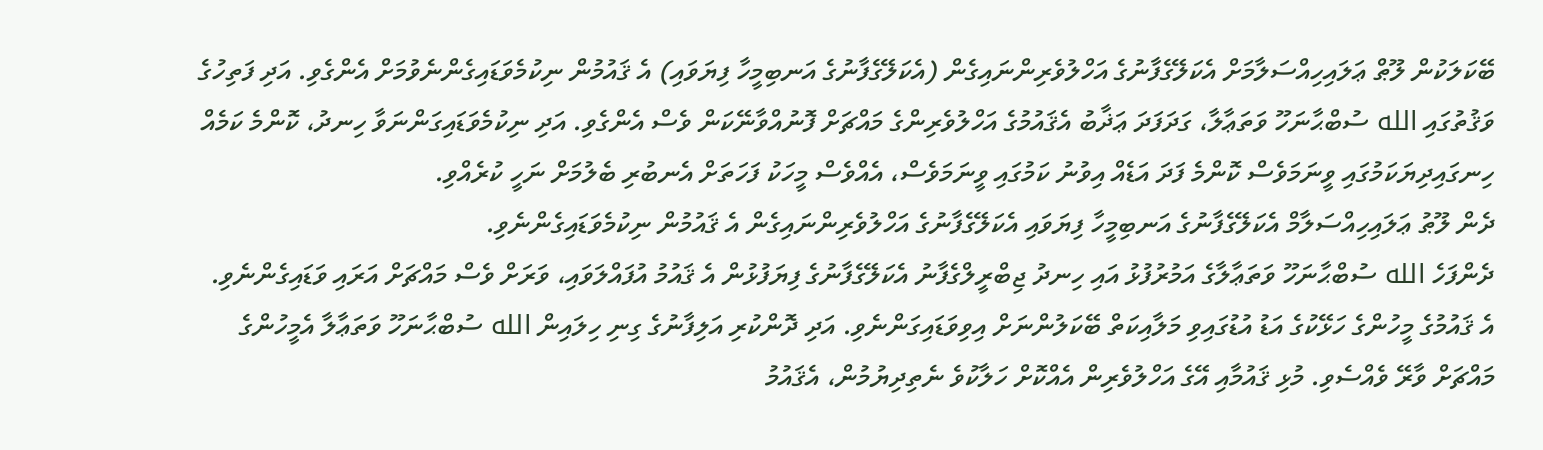ބޭކަލަކުން ލޫޠް ޢަލައިހިއްސަލާމަށް އެކަލޭގެފާނުގެ އަހްލުވެރިންނައިގެން (އެކަލޭގެފާނުގެ އަނބިމީހާ ފިޔަވައި) އެ ޤައުމުން ނިކުމެވަޑައިގެންނެވުމަށް އެންގެވި. އަދި ފަތިހުގެ ވަޤުތުގައި الله ސުބްޙާނަހޫ ވަތަޢާލާ، ގަދަފަދަ ޢަޛާބު އެޤައުމުގެ އަހްލުވެރިންގެ މައްޗަށް ފޮނުއްވާނޭކަން ވެސް އެންގެވި. އަދި ނިކުމެވަޑައިގަންނަވާ ހިނދު، ކޮންމެ ކަމެއް ހިނގައިދިޔަކަމުގައި ވީނަމަވެސް ކޮންމެ ފަދަ އަޑެއް އިވުނު ކަމުގައި ވީނަމަވެސް، އެއްވެސް މީހަކު ފަހަތަށް އެނބުރި ބެލުމަށް ނަހީ ކުރެއްވި.
ދެން ލޫޠު ޢަލައިހިއްސަލާމް އެކަލޭގެފާނުގެ އަނބިމީހާ ފިޔަވައި އެކަލޭގެފާނުގެ އަހްލުވެރިންނައިގެން އެ ޤައުމުން ނިކުމެވަޑައިގެންނެވި.
ދެންފަހެ الله ސުބްޙާނަހޫ ވަތަޢާލާގެ އަމުރުފުޅު އައި ހިނދު ޖިބްރީލްގެފާނު އެކަލޭގެފާނުގެ ފިޔަފުޅުން އެ ޤައުމު އުފައްލަވައި، ވަރަށް ވެސް މައްޗަށް އަރައި ވަޑައިގެންނެވި. އެ ޤައުމުގެ މީހުންގެ ހަޅޭކުގެ އަޑު އުޑުގައިވި މަލާއިކަތް ބޭކަލުންނަށް އިވިވަޑައިގަންނެވި. އަދި ދޮންކުރި އަލިފާނުގެ ގިނި ހިލައިން الله ސުބްޙާނަހޫ ވަތަޢާލާ އެމީހުންގެ މައްޗަށް ވާރޭ ވެއްސެވި. މުޅި ޤައުމާއި އޭގެ އަހްލުވެރިން އެއްކޮށް ހަލާކުވެ ނެތިދިޔުމުން، އެޤައުމު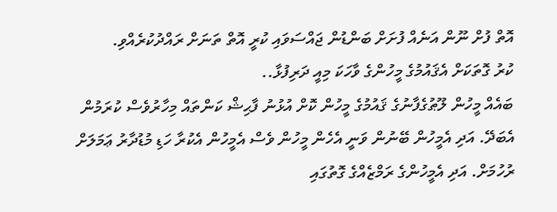އޮތް ފުށް ނޫން އަނެއް ފުށަށް ބަންޑުން ޖައްސަވައި ކުރީ އޮތް ތަނަށް ރައްދުކުރެއްވި.
ކުރު ގޮތަކަށް އެޤައުމުގެ މީހުންގެ ވާހަކަ މިއީ ދަރިފުޅާ..
ބައެއް މީހުން ލޫޠުގެފާނުގެ ޤައުމުގެ މީހުން ކޮށް އުޅުނު ފާޙިޝް ކަންތައް މިހާރުވެސް ކުރަމުން އެބަދޭ. އަދި އެމީހުން ބޭނުން ވަނީ އެހެން މީހުން ވެސް އެމީހުން އެކުރާ ހަޑި މުޑުދާރު ޢަމަލަށް ރުހުމަށް. އަދި އެމީހުންގެ ރަމްޒެއްގެ ގޮތުގައި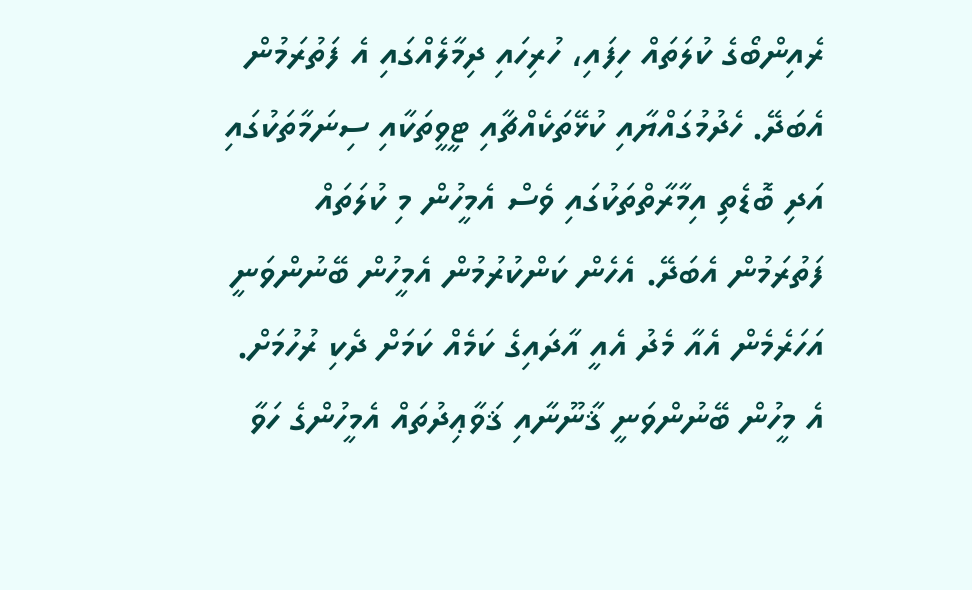ރެއިންބޯގެ ކުލަތައް ހިފައި، ހުރިހައި ދިމާލެއްގައި އެ ފަތުރަމުން އެބަދޭ. ހެދުމުގައްޔާއި ކުޅޭތަކެއްޗާއި ޓީވީތަކާއި ސިނަމާތަކުގައި އަދި ބޮޑެތި އިމާރާތްތަކުގައި ވެސް އެމީހުން މި ކުލަތައް ފަތުރަމުން އެބަދޭ. އެހެން ކަންކުރުމުން އެމީހުން ބޭނުންވަނީ އަހަރެމެން އެއާ މެދު އެއީ އާދައިގެ ކަމެއް ކަމަށް ދެކި ރުހުމަށް. އެ މީހުން ބޭނުންވަނީ ޤާނޫނާއި ޤަވާޢިދުތައް އެމީހުންގެ ހަވާ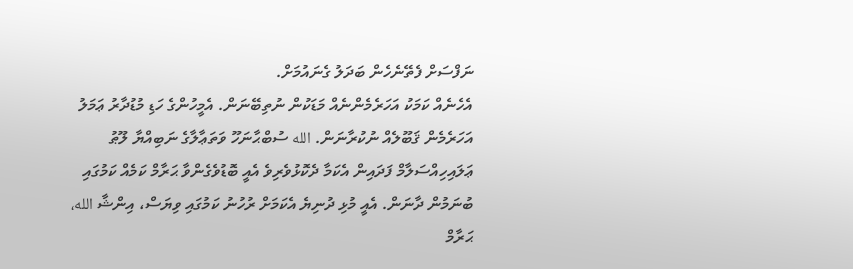ނަފްސަށް ފެތޭނެހެން ބަދަލު ގެނައުމަށް.
އެހެނެއް ކަމަކު އަހަރެމެންނެއް މަޑަކުން ނުތިބޭނަން. އެމީހުންގެ ހަޑި މުޑުދާރު ޢަމަލު އަހަރެމެން ޤަބޫލެއް ނުކުރާނަން. الله ސުބްޙާނަހޫ ވަތަޢާލާގެ ނަބިއްޔާ ލޫޠު ޢަލައިހިއްސަލާމް ފަދައިން އެކަމާ ދެކޮޅުވެރިވެ އެއީ ބޮޑުވެގެންވާ ޙަރާމް ކަމެއް ކަމުގައި ބުނަމުން ދާނަން. އެއީ މުޅި ދުނިޔެ އެކަމަށް ރުހުނު ކަމުގައި ވިޔަސް، އިންޝާ الله، ޙަރާމް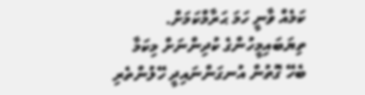ކަމެއް ވާނީ ހަމަ ޙަރާމްކަމަށް.
ތިޔަބައިމީހުންގެ ކުދިންނަށް މިކަމާ ބެހޭ ގޮތުން އުނގަންނައިދީ ހޭލުންތެރި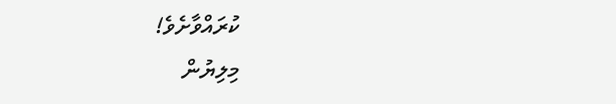ކުރައްވާށެވެ!
މިލިޔުން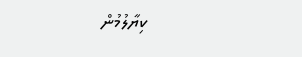ކިޔާލުމުން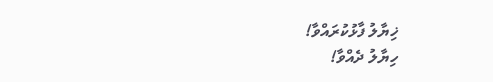ޚިޔާލު ފާޅުކުރައްވާ!
ހިޔާލު ދެއްވާ!